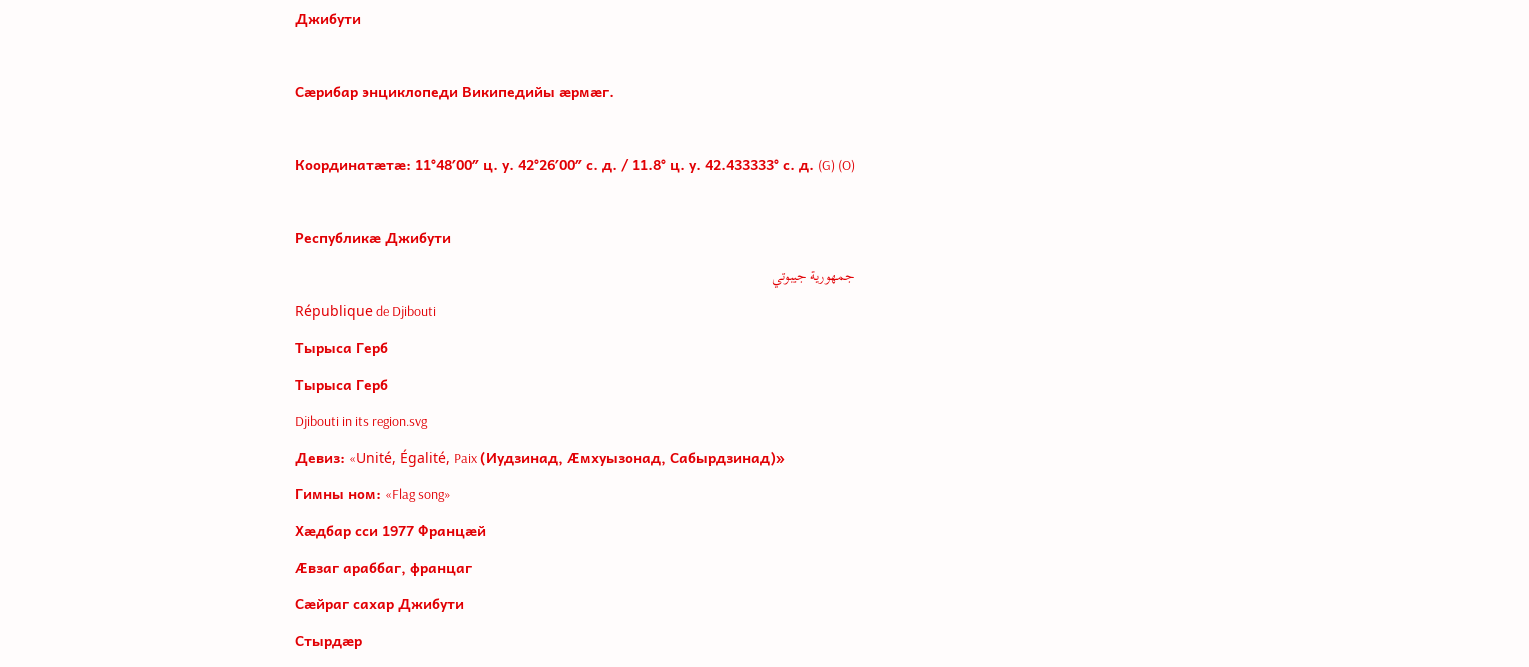Джибути

Сæрибар энциклопеди Википедийы æрмæг.

Координатæтæ: 11°48′00″ ц. у. 42°26′00″ с. д. / 11.8° ц. у. 42.433333° с. д. (G) (O)

Республикæ Джибути
جمهورية جيبوتي
République de Djibouti
Тырыса Герб
Тырыса Герб
Djibouti in its region.svg
Девиз: «Unité, Égalité, Paix (Иудзинад, Æмхуызонад, Сабырдзинад)»
Гимны ном: «Flag song»
Хæдбар сси 1977 Францæй
Æвзаг араббаг, францаг
Сæйраг сахар Джибути
Стырдæр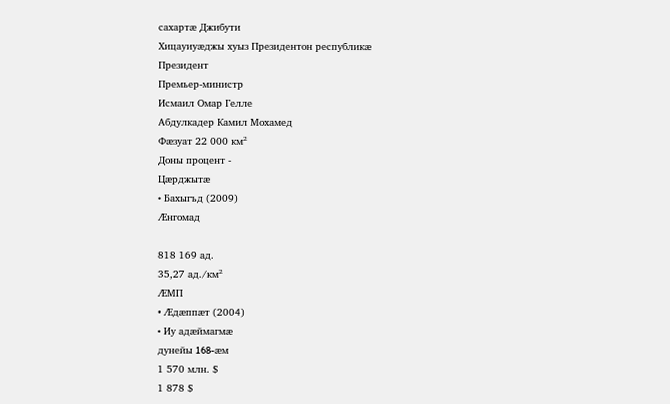сахартæ Джибути
Хицауиуæджы хуыз Президентон республикæ
Президент
Премьер-министр
Исмаил Омар Гелле
Абдулкадер Камил Мохамед
Фæзуат 22 000 км²
Доны процент -
Цæрджытæ
• Бахыгъд (2009)
Æнгомад

818 169 ад.
35,27 ад./км²
ÆМП
• Æдæппæт (2004)
• Иу адæймагмæ
дунейы 168-æм
1 570 млн. $
1 878 $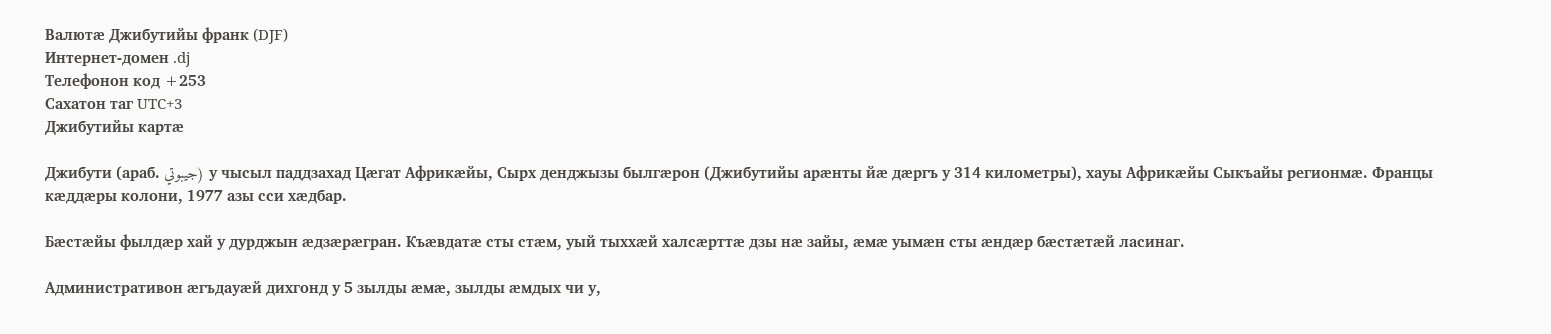Валютæ Джибутийы франк (DJF)
Интернет-домен .dj
Телефонон код +253
Сахатон таг UTC+3
Джибутийы картæ

Джибути (араб. جيبوتي) у чысыл паддзахад Цæгат Африкæйы, Сырх денджызы былгæрон (Джибутийы арæнты йæ дæргъ у 314 километры), хауы Африкæйы Сыкъайы регионмæ. Францы кæддæры колони, 1977 азы сси хæдбар.

Бæстæйы фылдæр хай у дурджын æдзæрæгран. Къæвдатæ сты стæм, уый тыххæй халсæрттæ дзы нæ зайы, æмæ уымæн сты æндæр бæстæтæй ласинаг.

Административон æгъдауæй дихгонд у 5 зылды æмæ, зылды æмдых чи у,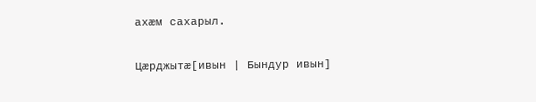ахæм сахарыл.

Цæрджытæ[ивын | Бындур ивын]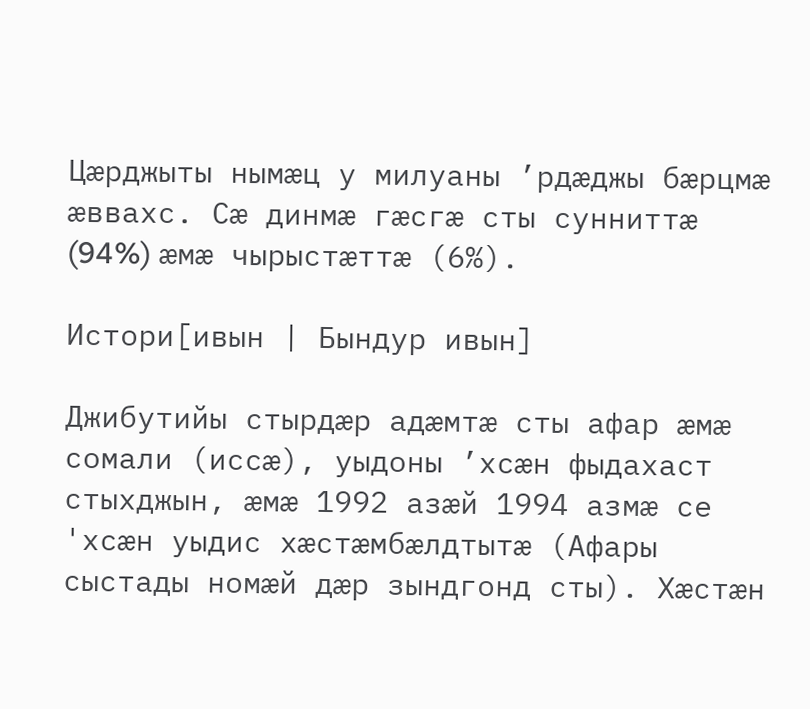Цæрджыты нымæц у милуаны ’рдæджы бæрцмæ æввахс. Сæ динмæ гæсгæ сты сунниттæ (94%) æмæ чырыстæттæ (6%).

Истори[ивын | Бындур ивын]

Джибутийы стырдæр адæмтæ сты афар æмæ сомали (иссæ), уыдоны ’хсæн фыдахаст стыхджын, æмæ 1992 азæй 1994 азмæ се 'хсæн уыдис хæстæмбæлдтытæ (Афары сыстады номæй дæр зындгонд сты). Хæстæн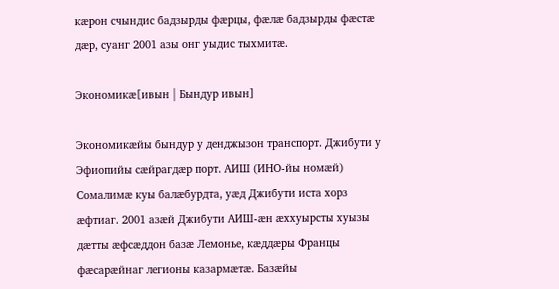кæрон счындис бадзырды фæрцы, фæлæ бадзырды фæстæ дæр, суанг 2001 азы онг уыдис тыхмитæ.

Экономикæ[ивын | Бындур ивын]

Экономикæйы бындур у денджызон транспорт. Джибути у Эфиопийы сæйрагдæр порт. АИШ (ИНО-йы номæй) Сомалимæ куы балæбурдта, уæд Джибути иста хорз æфтиаг. 2001 азæй Джибути АИШ-æн æххуырсты хуызы дæтты æфсæддон базæ Лемонье, кæддæры Францы фæсарæйнаг легионы казармæтæ. Базæйы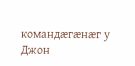командæгæнæг у Джон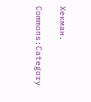Хекман.

Commons:Category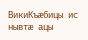ВикиКъæбицы ис нывтæ ацы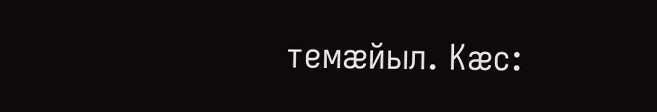темæйыл. Кæс: